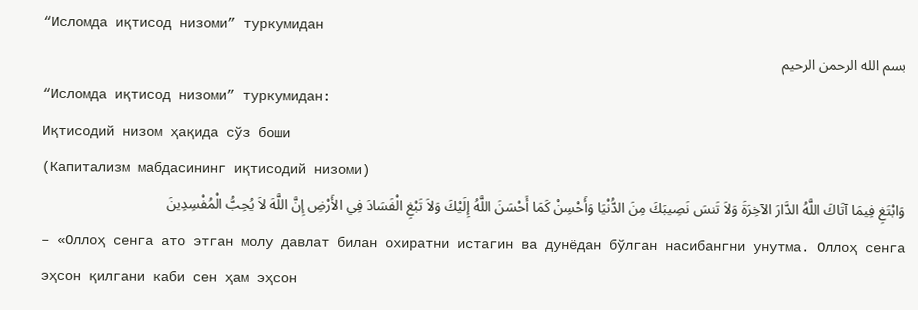“Исломда иқтисод низоми” туркумидан
بسم الله الرحمن الرحيم
“Исломда иқтисод низоми” туркумидан:
Иқтисодий низом ҳақида сўз боши
(Капитализм мабдасининг иқтисодий низоми)
وَابْتَغِ فِيمَا آتَاكَ اللَّهُ الدَّارَ الآخِرَةَ وَلاَ تَنسَ نَصِيبَكَ مِنَ الدُّنْيَا وَأَحْسِنْ كَمَا أَحْسَنَ اللَّهُ إِلَيْكَ وَلاَ تَبْغِ الْفَسَادَ فِي الأَرْضِ إِنَّ اللَّهَ لاَ يُحِبُّ الْمُفْسِدِينَ
– «Оллоҳ сенга ато этган молу давлат билан охиратни истагин ва дунёдан бўлган насибангни унутма. Оллоҳ сенга эҳсон қилгани каби сен ҳам эҳсон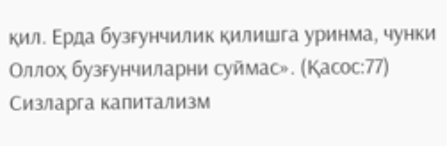қил. Ерда бузғунчилик қилишга уринма, чунки Оллоҳ бузғунчиларни суймас». (Қасос:77)
Сизларга капитализм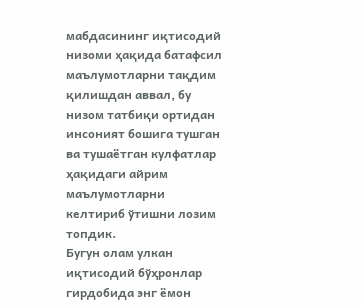мабдасининг иқтисодий низоми ҳақида батафсил маълумотларни тақдим қилишдан аввал, бу низом татбиқи ортидан инсоният бошига тушган ва тушаётган кулфатлар ҳақидаги айрим маълумотларни келтириб ўтишни лозим топдик.
Бугун олам улкан иқтисодий бўҳронлар гирдобида энг ёмон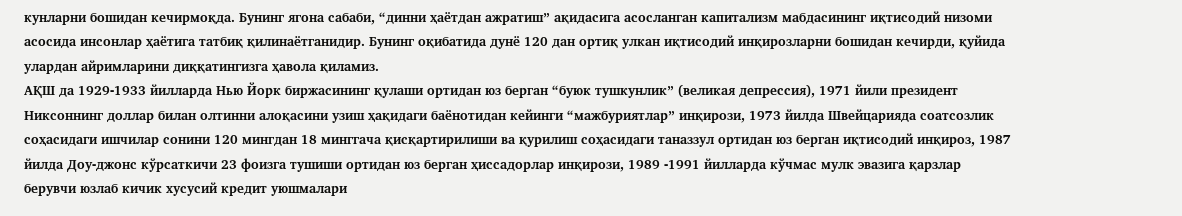кунларни бошидан кечирмоқда. Бунинг ягона сабаби, “динни ҳаётдан ажратиш” ақидасига асосланган капитализм мабдасининг иқтисодий низоми асосида инсонлар ҳаётига татбиқ қилинаётганидир. Бунинг оқибатида дунё 120 дан ортиқ улкан иқтисодий инқирозларни бошидан кечирди, қуйида улардан айримларини диққатингизга ҳавола қиламиз.
АҚШ да 1929-1933 йилларда Нью Йорк биржасининг қулаши ортидан юз берган “буюк тушкунлик” (великая депрессия), 1971 йили президент Никсоннинг доллар билан олтинни алоқасини узиш ҳақидаги баёнотидан кейинги “мажбуриятлар” инқирози, 1973 йилда Швейцарияда соатсозлик соҳасидаги ишчилар сонини 120 мингдан 18 минггача қисқартирилиши ва қурилиш соҳасидаги таназзул ортидан юз берган иқтисодий инқироз, 1987 йилда Доу-джонс кўрсаткичи 23 фоизга тушиши ортидан юз берган ҳиссадорлар инқирози, 1989 -1991 йилларда кўчмас мулк эвазига қарзлар берувчи юзлаб кичик хусусий кредит уюшмалари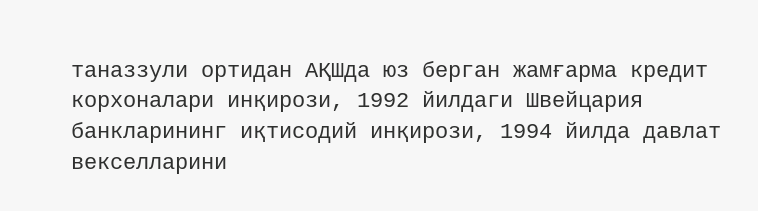таназзули ортидан АҚШда юз берган жамғарма кредит корхоналари инқирози, 1992 йилдаги Швейцария банкларининг иқтисодий инқирози, 1994 йилда давлат векселларини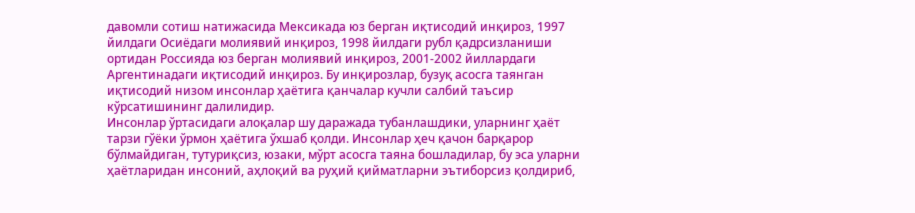давомли сотиш натижасида Мексикада юз берган иқтисодий инқироз, 1997 йилдаги Осиёдаги молиявий инқироз, 1998 йилдаги рубл қадрсизланиши ортидан Россияда юз берган молиявий инқироз, 2001-2002 йиллардаги Аргентинадаги иқтисодий инқироз. Бу инқирозлар, бузуқ асосга таянган иқтисодий низом инсонлар ҳаётига қанчалар кучли салбий таъсир кўрсатишининг далилидир.
Инсонлар ўртасидаги алоқалар шу даражада тубанлашдики, уларнинг ҳаёт тарзи гўёки ўрмон ҳаётига ўхшаб қолди. Инсонлар ҳеч қачон барқарор бўлмайдиган, тутуриқсиз, юзаки, мўрт асосга таяна бошладилар, бу эса уларни ҳаётларидан инсоний, аҳлоқий ва руҳий қийматларни эътиборсиз қолдириб,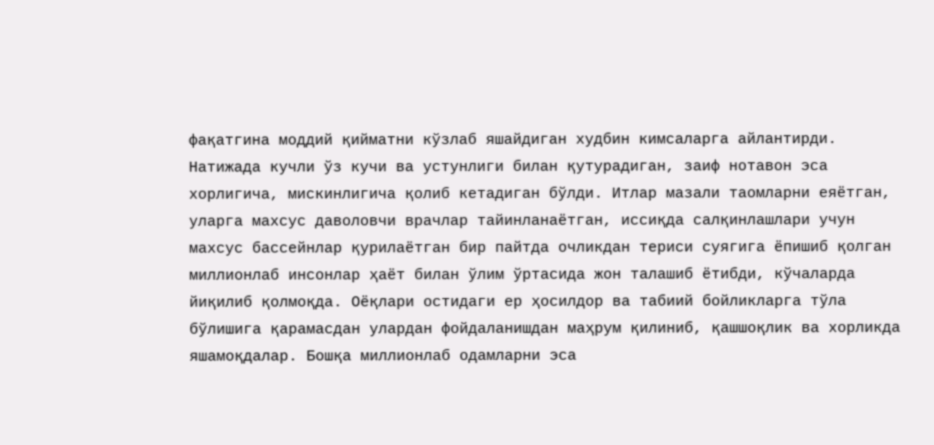фақатгина моддий қийматни кўзлаб яшайдиган худбин кимсаларга айлантирди. Натижада кучли ўз кучи ва устунлиги билан қутурадиган, заиф нотавон эса хорлигича, мискинлигича қолиб кетадиган бўлди. Итлар мазали таомларни еяётган, уларга махсус даволовчи врачлар тайинланаётган, иссиқда салқинлашлари учун махсус бассейнлар қурилаётган бир пайтда очликдан териси суягига ёпишиб қолган миллионлаб инсонлар ҳаёт билан ўлим ўртасида жон талашиб ётибди, кўчаларда йиқилиб қолмоқда. Оёқлари остидаги ер ҳосилдор ва табиий бойликларга тўла бўлишига қарамасдан улардан фойдаланишдан маҳрум қилиниб, қашшоқлик ва хорликда яшамоқдалар. Бошқа миллионлаб одамларни эса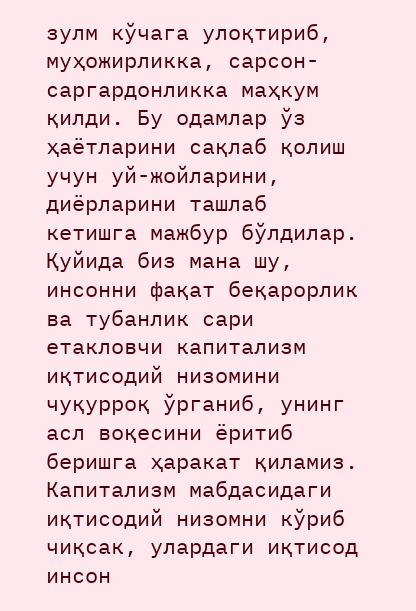зулм кўчага улоқтириб, муҳожирликка, сарсон-саргардонликка маҳкум қилди. Бу одамлар ўз ҳаётларини сақлаб қолиш учун уй-жойларини, диёрларини ташлаб кетишга мажбур бўлдилар. Қуйида биз мана шу, инсонни фақат беқарорлик ва тубанлик сари етакловчи капитализм иқтисодий низомини чуқурроқ ўрганиб, унинг асл воқесини ёритиб беришга ҳаракат қиламиз.
Капитализм мабдасидаги иқтисодий низомни кўриб чиқсак, улардаги иқтисод инсон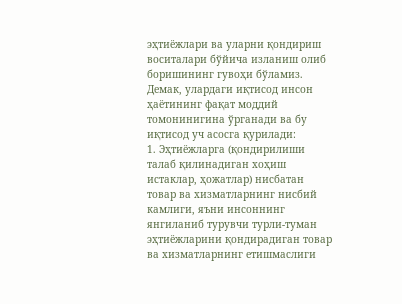эҳтиёжлари ва уларни қондириш воситалари бўйича изланиш олиб боришининг гувоҳи бўламиз. Демак, улардаги иқтисод инсон ҳаётининг фақат моддий томонинигина ўрганади ва бу иқтисод уч асосга қурилади:
1. Эҳтиёжларга (қондирилиши талаб қилинадиган хоҳиш истаклар, ҳожатлар) нисбатан товар ва хизматларнинг нисбий камлиги, яъни инсоннинг янгиланиб турувчи турли-туман эҳтиёжларини қондирадиган товар ва хизматларнинг етишмаслиги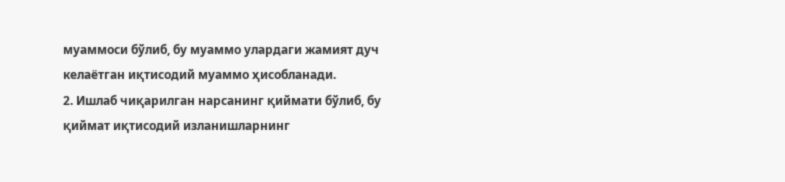муаммоси бўлиб, бу муаммо улардаги жамият дуч келаётган иқтисодий муаммо ҳисобланади.
2. Ишлаб чиқарилган нарсанинг қиймати бўлиб, бу қиймат иқтисодий изланишларнинг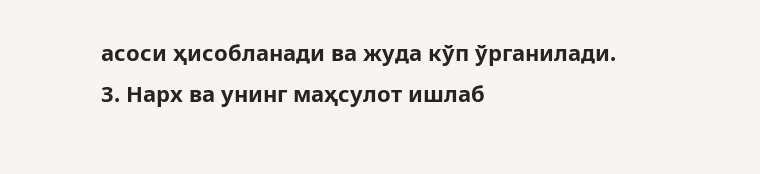асоси ҳисобланади ва жуда кўп ўрганилади.
3. Нарх ва унинг маҳсулот ишлаб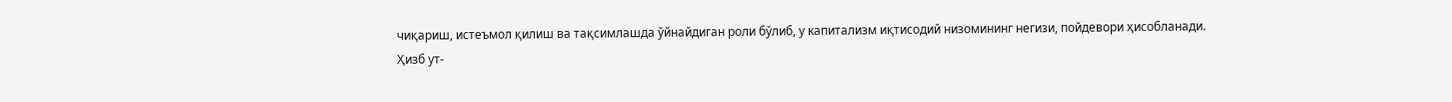чиқариш, истеъмол қилиш ва тақсимлашда ўйнайдиган роли бўлиб, у капитализм иқтисодий низомининг негизи, пойдевори ҳисобланади.
Ҳизб ут-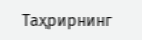Таҳрирнинг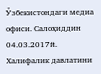Ўзбекистондаги медиа офиси. Салоҳиддин
04.03.2017й.
Халифалик давлатини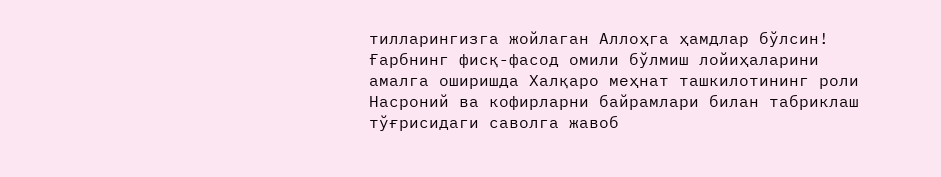тилларингизга жойлаган Аллоҳга ҳамдлар бўлсин!
Ғарбнинг фисқ-фасод омили бўлмиш лойиҳаларини амалга оширишда Халқаро меҳнат ташкилотининг роли
Насроний ва кофирларни байрамлари билан табриклаш тўғрисидаги саволга жавоб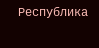Республика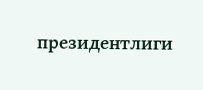президентлиги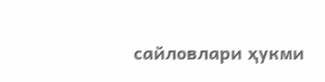сайловлари ҳукми